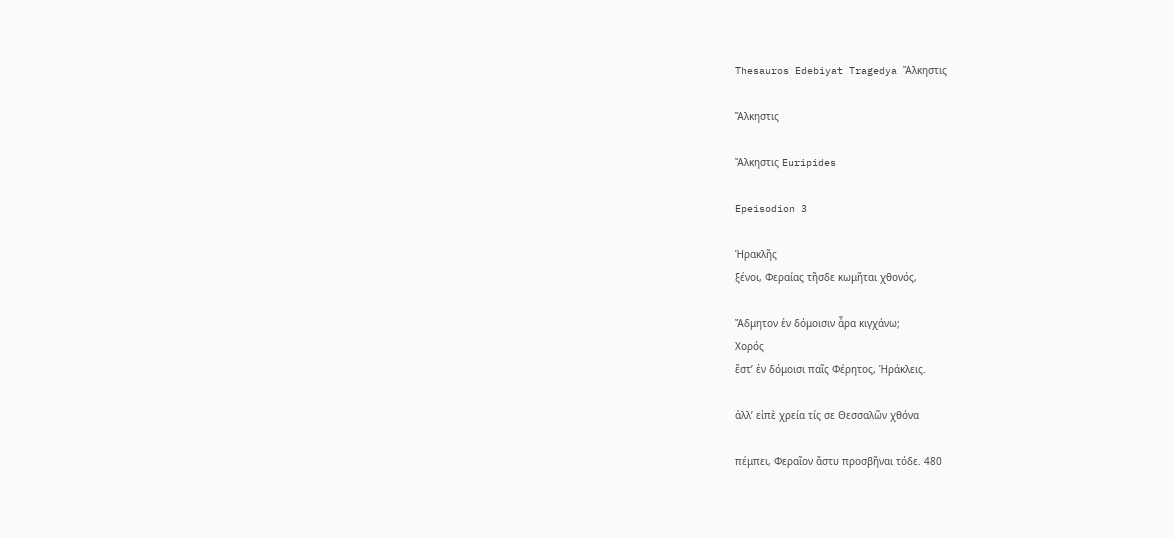Thesauros Edebiyat Tragedya Ἄλκηστις

Ἄλκηστις

Ἄλκηστις Euripides

Epeisodion 3

Ἡρακλῆς
ξένοι, Φεραίας τῆσδε κωμῆται χθονός,

Ἄδμητον ἐν δόμοισιν ἆρα κιγχάνω;
Χορός
ἔστ’ ἐν δόμοισι παῖς Φέρητος, Ἡράκλεις.

ἀλλ’ εἰπὲ χρεία τίς σε Θεσσαλῶν χθόνα

πέμπει, Φεραῖον ἄστυ προσβῆναι τόδε. 480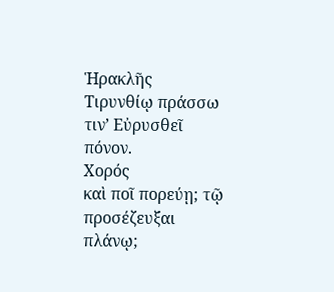Ἡρακλῆς
Τιρυνθίῳ πράσσω τιν’ Εὐρυσθεῖ πόνον.
Χορός
καὶ ποῖ πορεύῃ; τῷ προσέζευξαι πλάνῳ;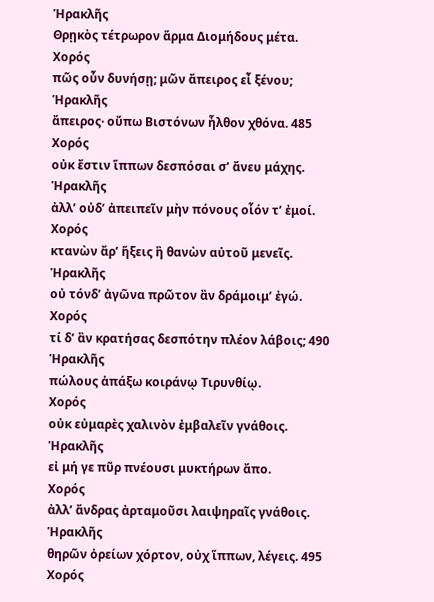Ἡρακλῆς
Θρῃκὸς τέτρωρον ἅρμα Διομήδους μέτα.
Χορός
πῶς οὖν δυνήσῃ; μῶν ἄπειρος εἶ ξένου;
Ἡρακλῆς
ἄπειρος· οὔπω Βιστόνων ἦλθον χθόνα. 485
Χορός
οὐκ ἔστιν ἵππων δεσπόσαι σ’ ἄνευ μάχης.
Ἡρακλῆς
ἀλλ’ οὐδ’ ἀπειπεῖν μὴν πόνους οἷόν τ’ ἐμοί.
Χορός
κτανὼν ἄρ’ ἥξεις ἢ θανὼν αὐτοῦ μενεῖς.
Ἡρακλῆς
οὐ τόνδ’ ἀγῶνα πρῶτον ἂν δράμοιμ’ ἐγώ.
Χορός
τί δ’ ἂν κρατήσας δεσπότην πλέον λάβοις; 490
Ἡρακλῆς
πώλους ἀπάξω κοιράνῳ Τιρυνθίῳ.
Χορός
οὐκ εὐμαρὲς χαλινὸν ἐμβαλεῖν γνάθοις.
Ἡρακλῆς
εἰ μή γε πῦρ πνέουσι μυκτήρων ἄπο.
Χορός
ἀλλ’ ἄνδρας ἀρταμοῦσι λαιψηραῖς γνάθοις.
Ἡρακλῆς
θηρῶν ὀρείων χόρτον, οὐχ ἵππων, λέγεις. 495
Χορός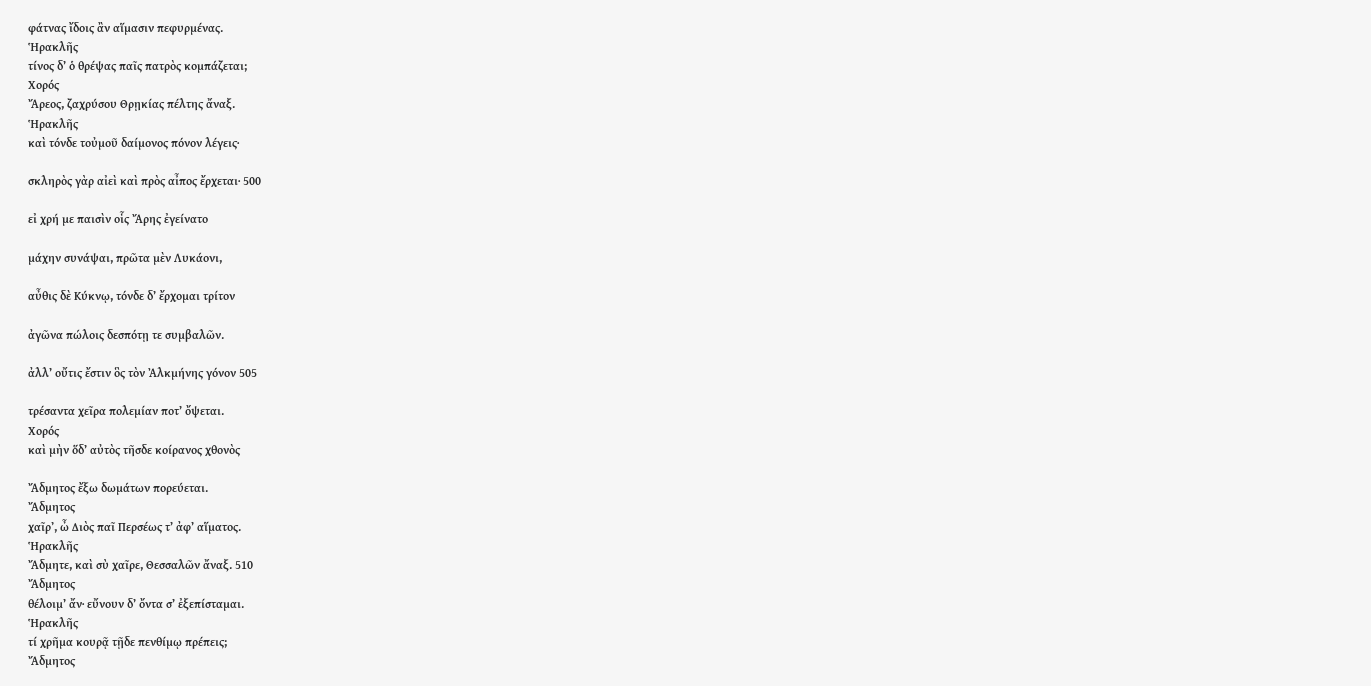φάτνας ἴδοις ἂν αἵμασιν πεφυρμένας.
Ἡρακλῆς
τίνος δ’ ὁ θρέψας παῖς πατρὸς κομπάζεται;
Χορός
Ἄρεος, ζαχρύσου Θρῃκίας πέλτης ἄναξ.
Ἡρακλῆς
καὶ τόνδε τοὐμοῦ δαίμονος πόνον λέγεις·

σκληρὸς γὰρ αἰεὶ καὶ πρὸς αἶπος ἔρχεται· 500

εἰ χρή με παισὶν οἷς Ἄρης ἐγείνατο

μάχην συνάψαι, πρῶτα μὲν Λυκάονι,

αὖθις δὲ Κύκνῳ, τόνδε δ’ ἔρχομαι τρίτον

ἀγῶνα πώλοις δεσπότῃ τε συμβαλῶν.

ἀλλ’ οὔτις ἔστιν ὃς τὸν Ἀλκμήνης γόνον 505

τρέσαντα χεῖρα πολεμίαν ποτ’ ὄψεται.
Χορός
καὶ μὴν ὅδ’ αὐτὸς τῆσδε κοίρανος χθονὸς

Ἄδμητος ἔξω δωμάτων πορεύεται.
Ἄδμητος
χαῖρʼ, ὦ Διὸς παῖ Περσέως τ’ ἀφ’ αἵματος.
Ἡρακλῆς
Ἄδμητε, καὶ σὺ χαῖρε, Θεσσαλῶν ἄναξ. 510
Ἄδμητος
θέλοιμ’ ἄν· εὔνουν δ’ ὄντα σ’ ἐξεπίσταμαι.
Ἡρακλῆς
τί χρῆμα κουρᾷ τῇδε πενθίμῳ πρέπεις;
Ἄδμητος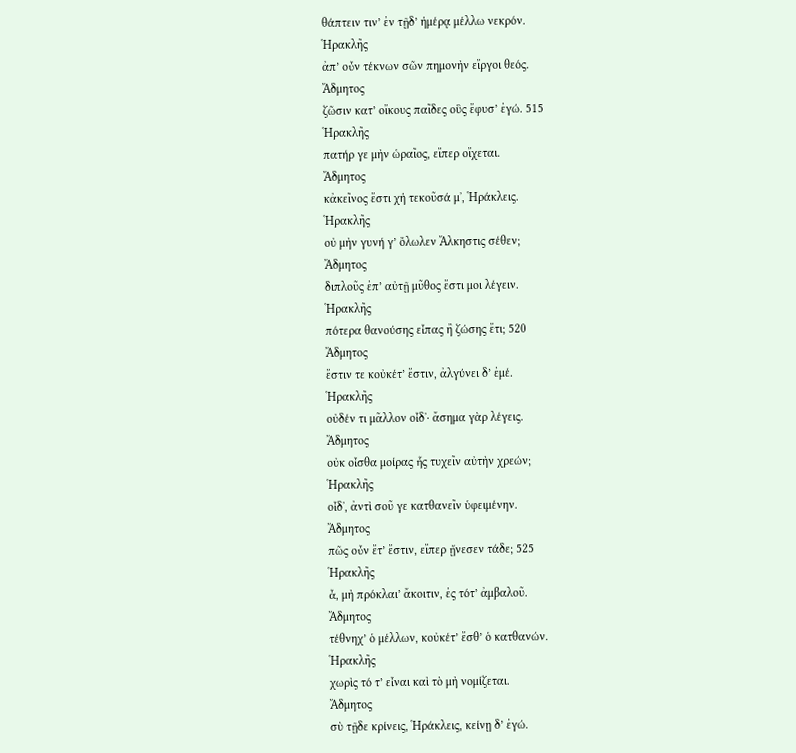θάπτειν τιν’ ἐν τῇδ’ ἡμέρᾳ μέλλω νεκρόν.
Ἡρακλῆς
ἀπ’ οὖν τέκνων σῶν πημονὴν εἴργοι θεός.
Ἄδμητος
ζῶσιν κατ’ οἴκους παῖδες οὓς ἔφυσ’ ἐγώ. 515
Ἡρακλῆς
πατήρ γε μὴν ὡραῖος, εἴπερ οἴχεται.
Ἄδμητος
κἀκεῖνος ἔστι χἡ τεκοῦσά μʼ, Ἡράκλεις.
Ἡρακλῆς
οὐ μὴν γυνή γ’ ὄλωλεν Ἄλκηστις σέθεν;
Ἄδμητος
διπλοῦς ἐπ’ αὐτῇ μῦθος ἔστι μοι λέγειν.
Ἡρακλῆς
πότερα θανούσης εἶπας ἢ ζώσης ἔτι; 520
Ἄδμητος
ἔστιν τε κοὐκέτ’ ἔστιν, ἀλγύνει δ’ ἐμέ.
Ἡρακλῆς
οὐδέν τι μᾶλλον οἶδʼ· ἄσημα γὰρ λέγεις.
Ἄδμητος
οὐκ οἶσθα μοίρας ἧς τυχεῖν αὐτὴν χρεών;
Ἡρακλῆς
οἶδʼ, ἀντὶ σοῦ γε κατθανεῖν ὑφειμένην.
Ἄδμητος
πῶς οὖν ἔτ’ ἔστιν, εἴπερ ᾔνεσεν τάδε; 525
Ἡρακλῆς
ἆ, μὴ πρόκλαι’ ἄκοιτιν, ἐς τότ’ ἀμβαλοῦ.
Ἄδμητος
τέθνηχ’ ὁ μέλλων, κοὐκέτ’ ἔσθ’ ὁ κατθανών.
Ἡρακλῆς
χωρὶς τό τ’ εἶναι καὶ τὸ μὴ νομίζεται.
Ἄδμητος
σὺ τῇδε κρίνεις, Ἡράκλεις, κείνῃ δ’ ἐγώ.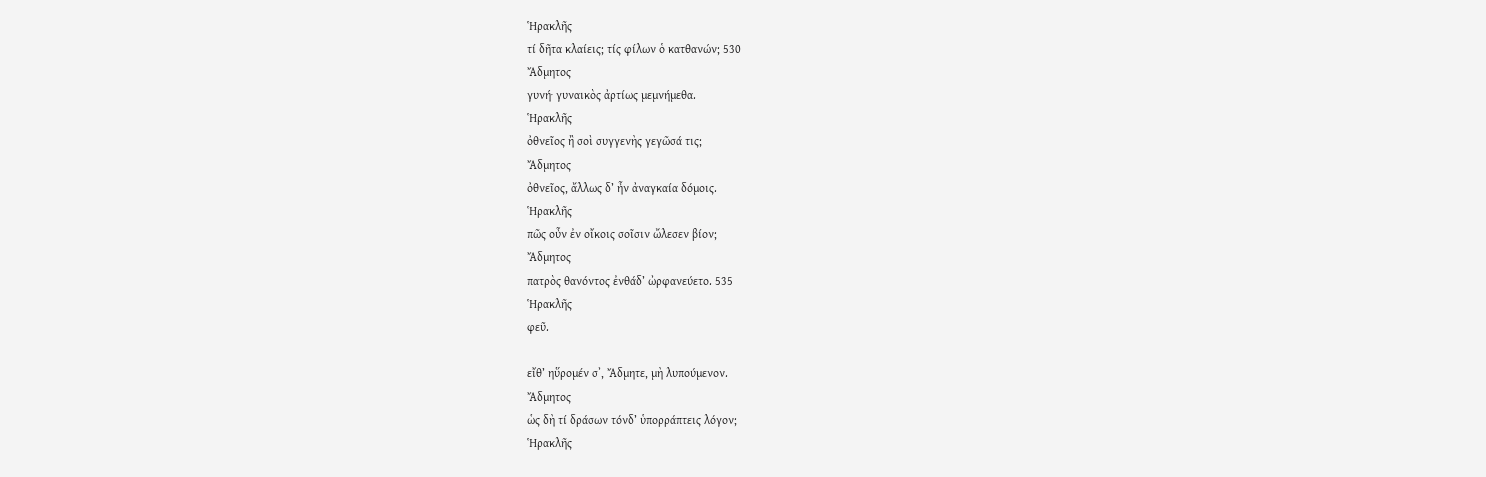Ἡρακλῆς
τί δῆτα κλαίεις; τίς φίλων ὁ κατθανών; 530
Ἄδμητος
γυνή· γυναικὸς ἀρτίως μεμνήμεθα.
Ἡρακλῆς
ὀθνεῖος ἢ σοὶ συγγενὴς γεγῶσά τις;
Ἄδμητος
ὀθνεῖος, ἄλλως δ’ ἦν ἀναγκαία δόμοις.
Ἡρακλῆς
πῶς οὖν ἐν οἴκοις σοῖσιν ὤλεσεν βίον;
Ἄδμητος
πατρὸς θανόντος ἐνθάδ’ ὠρφανεύετο. 535
Ἡρακλῆς
φεῦ.

εἴθ’ ηὕρομέν σʼ, Ἄδμητε, μὴ λυπούμενον.
Ἄδμητος
ὡς δὴ τί δράσων τόνδ’ ὑπορράπτεις λόγον;
Ἡρακλῆς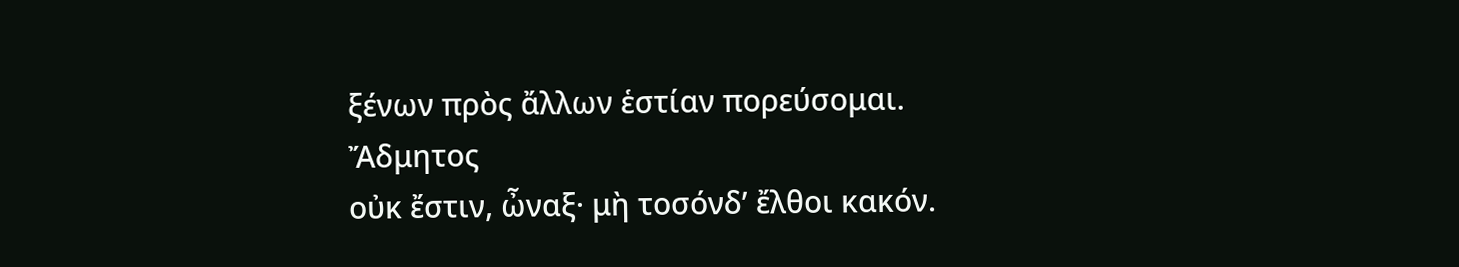ξένων πρὸς ἄλλων ἑστίαν πορεύσομαι.
Ἄδμητος
οὐκ ἔστιν, ὦναξ· μὴ τοσόνδ’ ἔλθοι κακόν.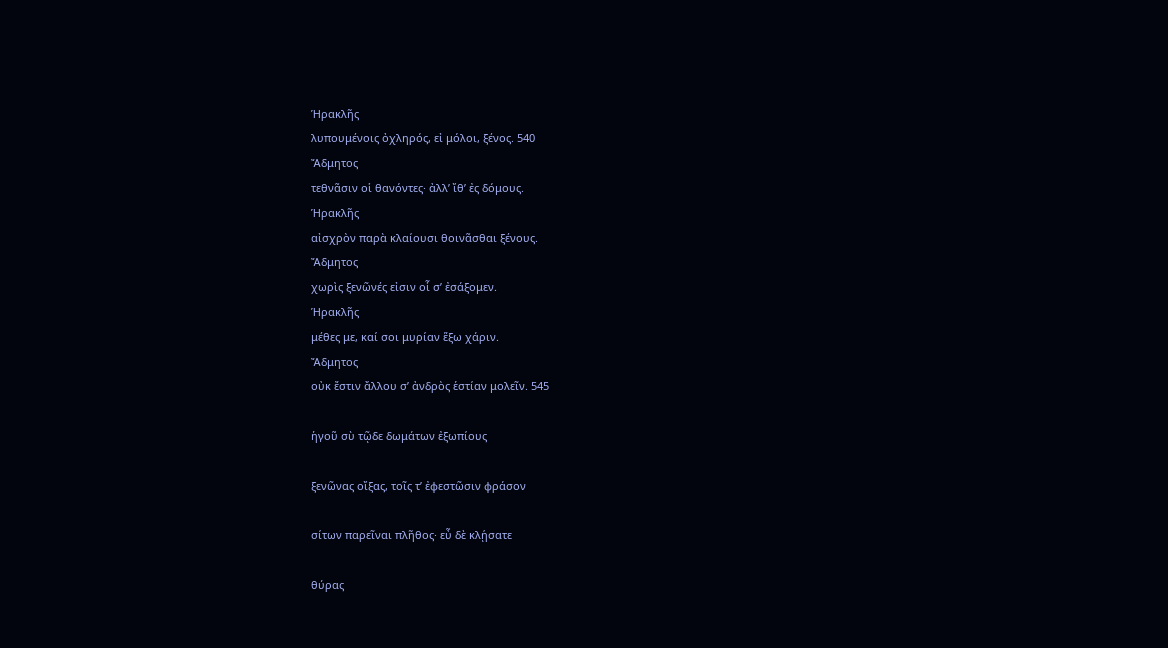Ἡρακλῆς
λυπουμένοις ὀχληρός, εἰ μόλοι, ξένος. 540
Ἄδμητος
τεθνᾶσιν οἱ θανόντες· ἀλλ’ ἴθ’ ἐς δόμους.
Ἡρακλῆς
αἰσχρὸν παρὰ κλαίουσι θοινᾶσθαι ξένους.
Ἄδμητος
χωρὶς ξενῶνές εἰσιν οἷ σ’ ἐσάξομεν.
Ἡρακλῆς
μέθες με, καί σοι μυρίαν ἕξω χάριν.
Ἄδμητος
οὐκ ἔστιν ἄλλου σ’ ἀνδρὸς ἑστίαν μολεῖν. 545

ἡγοῦ σὺ τῷδε δωμάτων ἐξωπίους

ξενῶνας οἴξας, τοῖς τ’ ἐφεστῶσιν φράσον

σίτων παρεῖναι πλῆθος· εὖ δὲ κλῄσατε

θύρας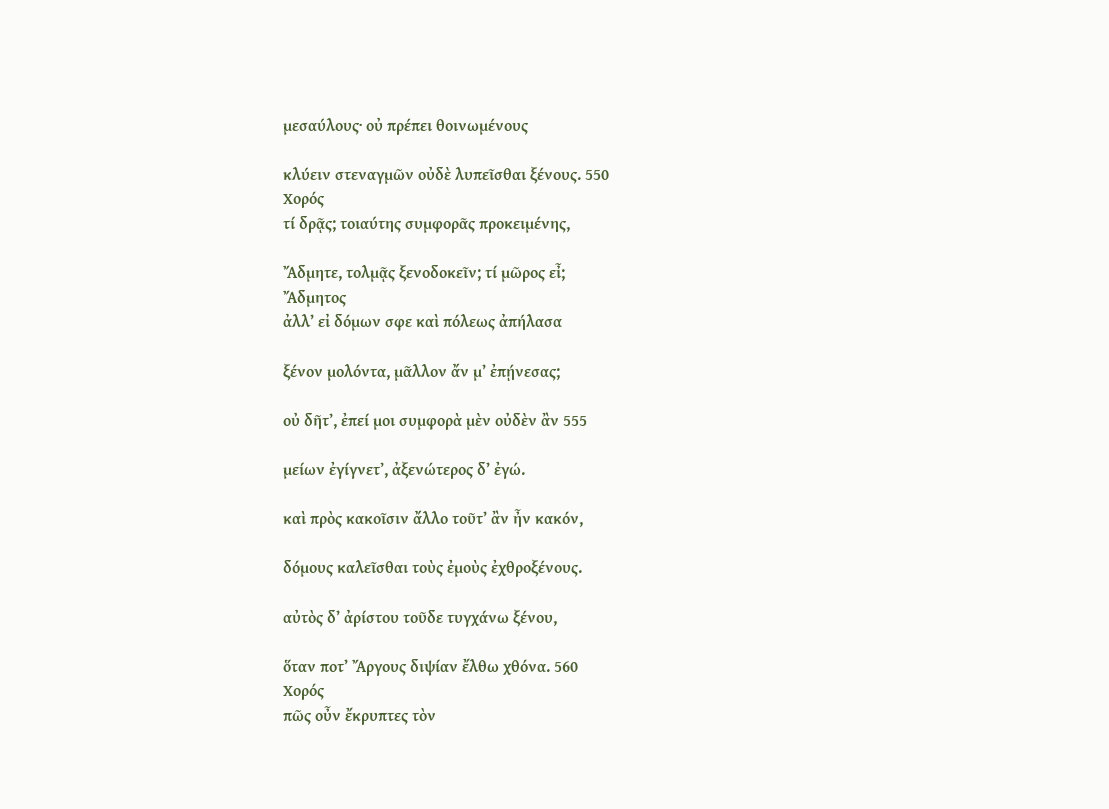μεσαύλους· οὐ πρέπει θοινωμένους

κλύειν στεναγμῶν οὐδὲ λυπεῖσθαι ξένους. 550
Χορός
τί δρᾷς; τοιαύτης συμφορᾶς προκειμένης,

Ἄδμητε, τολμᾷς ξενοδοκεῖν; τί μῶρος εἶ;
Ἄδμητος
ἀλλ’ εἰ δόμων σφε καὶ πόλεως ἀπήλασα

ξένον μολόντα, μᾶλλον ἄν μ’ ἐπῄνεσας;

οὐ δῆτʼ, ἐπεί μοι συμφορὰ μὲν οὐδὲν ἂν 555

μείων ἐγίγνετʼ, ἀξενώτερος δ’ ἐγώ.

καὶ πρὸς κακοῖσιν ἄλλο τοῦτ’ ἂν ἦν κακόν,

δόμους καλεῖσθαι τοὺς ἐμοὺς ἐχθροξένους.

αὐτὸς δ’ ἀρίστου τοῦδε τυγχάνω ξένου,

ὅταν ποτ’ Ἄργους διψίαν ἔλθω χθόνα. 560
Χορός
πῶς οὖν ἔκρυπτες τὸν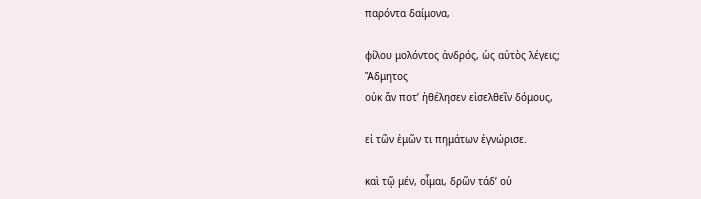παρόντα δαίμονα,

φίλου μολόντος ἀνδρός, ὡς αὐτὸς λέγεις;
Ἄδμητος
οὐκ ἄν ποτ’ ἠθέλησεν εἰσελθεῖν δόμους,

εἰ τῶν ἐμῶν τι πημάτων ἐγνώρισε.

καὶ τῷ μέν, οἶμαι, δρῶν τάδ’ οὐ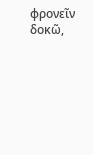φρονεῖν δοκῶ,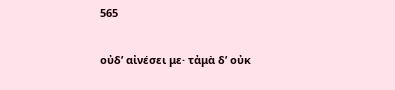565

οὐδ’ αἰνέσει με· τἀμὰ δ’ οὐκ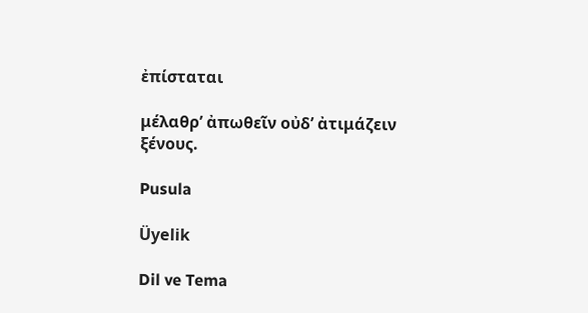ἐπίσταται

μέλαθρ’ ἀπωθεῖν οὐδ’ ἀτιμάζειν ξένους.

Pusula

Üyelik

Dil ve Tema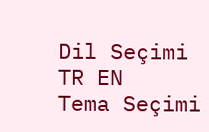Dil Seçimi
TR EN
Tema Seçimi